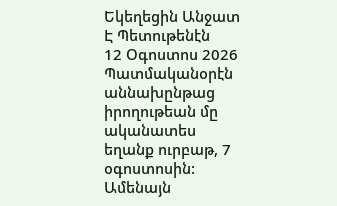Եկեղեցին Անջատ Է Պետութենէն
12 Օգոստոս 2026
Պատմականօրէն աննախընթաց իրողութեան մը ականատես եղանք ուրբաթ, 7 օգոստոսին: Ամենայն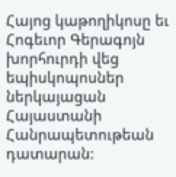Հայոց կաթողիկոսը եւ Հոգեւոր Գերագոյն խորհուրդի վեց եպիսկոպոսներ ներկայացան Հայաստանի Հանրապետութեան դատարան: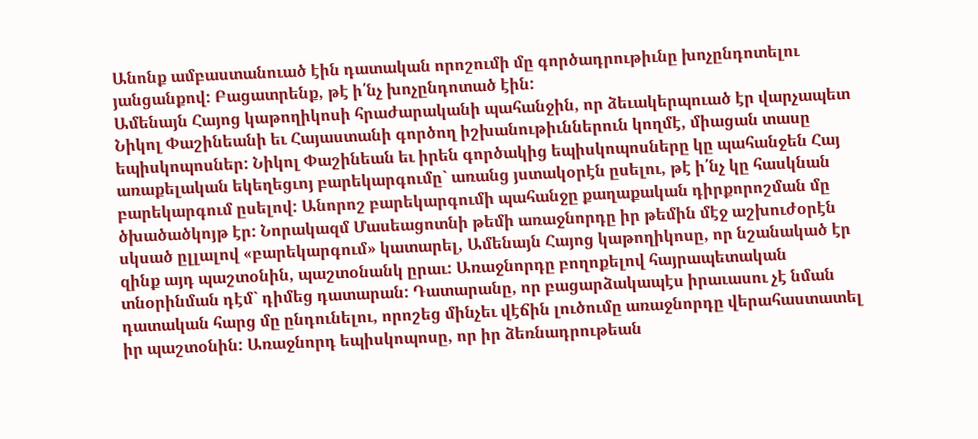Անոնք ամբաստանուած էին դատական որոշումի մը գործադրութիւնը խոչընդոտելու յանցանքով: Բացատրենք, թէ ի՛նչ խոչընդոտած էին:
Ամենայն Հայոց կաթողիկոսի հրաժարականի պահանջին, որ ձեւակերպուած էր վարչապետ Նիկոլ Փաշինեանի եւ Հայաստանի գործող իշխանութիւններուն կողմէ, միացան տասը եպիսկոպոսներ: Նիկոլ Փաշինեան եւ իրեն գործակից եպիսկոպոսները կը պահանջեն Հայ առաքելական եկեղեցւոյ բարեկարգումը` առանց յստակօրէն ըսելու, թէ ի՛նչ կը հասկնան բարեկարգում ըսելով: Անորոշ բարեկարգումի պահանջը քաղաքական դիրքորոշման մը ծխածածկոյթ էր: Նորակազմ Մասեացոտնի թեմի առաջնորդը իր թեմին մէջ աշխուժօրէն սկսած ըլլալով «բարեկարգում» կատարել, Ամենայն Հայոց կաթողիկոսը, որ նշանակած էր զինք այդ պաշտօնին, պաշտօնանկ ըրաւ: Առաջնորդը բողոքելով հայրապետական տնօրինման դէմ` դիմեց դատարան: Դատարանը, որ բացարձակապէս իրաւասու չէ նման դատական հարց մը ընդունելու, որոշեց մինչեւ վէճին լուծումը առաջնորդը վերահաստատել իր պաշտօնին: Առաջնորդ եպիսկոպոսը, որ իր ձեռնադրութեան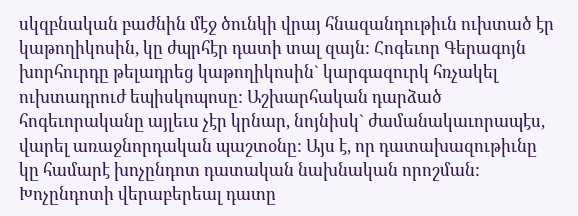սկզբնական բաժնին մէջ ծունկի վրայ հնազանդութիւն ուխտած էր կաթողիկոսին, կը ժպրհէր դատի տալ զայն: Հոգեւոր Գերագոյն խորհուրդը թելադրեց կաթողիկոսին` կարգազուրկ հռչակել ուխտադրուժ եպիսկոպոսը: Աշխարհական դարձած հոգեւորականը այլեւս չէր կրնար, նոյնիսկ` ժամանակաւորապէս, վարել առաջնորդական պաշտօնը: Այս է, որ դատախազութիւնը կը համարէ խոչընդոտ դատական նախնական որոշման:
Խոչընդոտի վերաբերեալ դատը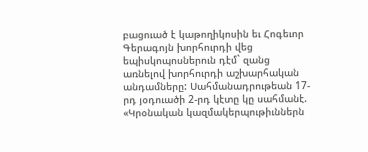բացուած է կաթողիկոսին եւ Հոգեւոր Գերագոյն խորհուրդի վեց եպիսկոպոսներուն դէմ` զանց առնելով խորհուրդի աշխարհական անդամները: Սահմանադրութեան 17-րդ յօդուածի 2-րդ կէտը կը սահմանէ. «Կրօնական կազմակերպութիւններն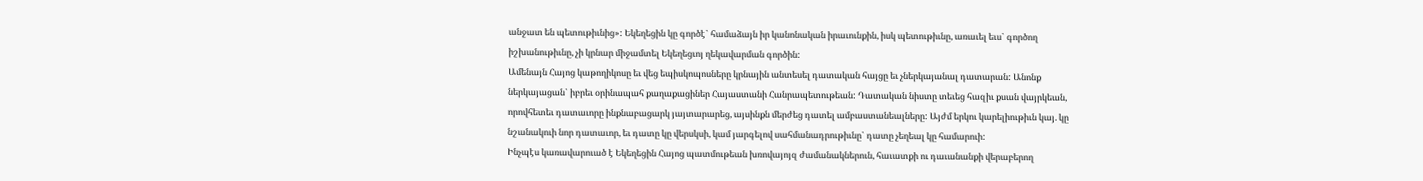անջատ են պետութիւնից»: Եկեղեցին կը գործէ` համաձայն իր կանոնական իրաւունքին, իսկ պետութիւնը, առաւել եւս` գործող իշխանութիւնը, չի կրնար միջամտել Եկեղեցւոյ ղեկավարման գործին:
Ամենայն Հայոց կաթողիկոսը եւ վեց եպիսկոպոսները կրնային անտեսել դատական հայցը եւ չներկայանալ դատարան: Անոնք ներկայացան` իբրեւ օրինապահ քաղաքացիներ Հայաստանի Հանրապետութեան: Դատական նիստը տեւեց հազիւ քսան վայրկեան, որովհետեւ դատաւորը ինքնաբացարկ յայտարարեց, այսինքն մերժեց դատել ամբաստանեալները: Այժմ երկու կարելիութիւն կայ. կը նշանակուի նոր դատաւոր, եւ դատը կը վերսկսի, կամ յարգելով սահմանադրութիւնը` դատը չեղեալ կը համարուի:
Ինչպէս կառավարուած է Եկեղեցին Հայոց պատմութեան խռովայոյզ ժամանակներուն, հաւատքի ու դաւանանքի վերաբերող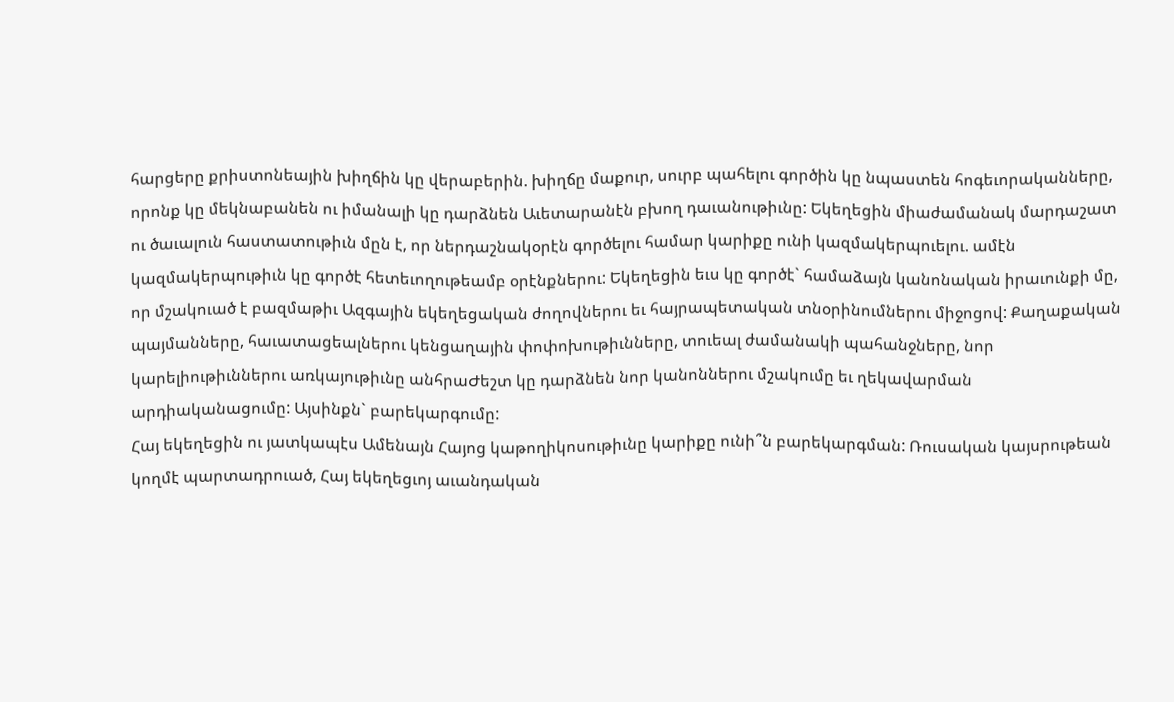հարցերը քրիստոնեային խիղճին կը վերաբերին. խիղճը մաքուր, սուրբ պահելու գործին կը նպաստեն հոգեւորականները, որոնք կը մեկնաբանեն ու իմանալի կը դարձնեն Աւետարանէն բխող դաւանութիւնը: Եկեղեցին միաժամանակ մարդաշատ ու ծաւալուն հաստատութիւն մըն է, որ ներդաշնակօրէն գործելու համար կարիքը ունի կազմակերպուելու. ամէն կազմակերպութիւն կը գործէ հետեւողութեամբ օրէնքներու: Եկեղեցին եւս կը գործէ` համաձայն կանոնական իրաւունքի մը, որ մշակուած է բազմաթիւ Ազգային եկեղեցական ժողովներու եւ հայրապետական տնօրինումներու միջոցով: Քաղաքական պայմանները, հաւատացեալներու կենցաղային փոփոխութիւնները, տուեալ ժամանակի պահանջները, նոր կարելիութիւններու առկայութիւնը անհրաԺեշտ կը դարձնեն նոր կանոններու մշակումը եւ ղեկավարման արդիականացումը: Այսինքն` բարեկարգումը:
Հայ եկեղեցին ու յատկապէս Ամենայն Հայոց կաթողիկոսութիւնը կարիքը ունի՞ն բարեկարգման: Ռուսական կայսրութեան կողմէ պարտադրուած, Հայ եկեղեցւոյ աւանդական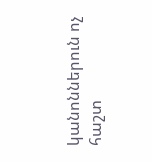կանոններուն ոչ հաշտ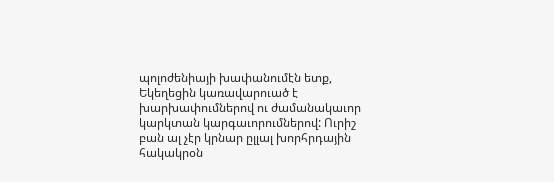պոլոժենիայի խափանումէն ետք, Եկեղեցին կառավարուած է խարխափումներով ու ժամանակաւոր կարկտան կարգաւորումներով: Ուրիշ բան ալ չէր կրնար ըլլալ խորհրդային հակակրօն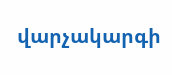վարչակարգի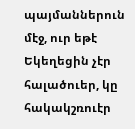պայմաններուն մէջ, ուր եթէ Եկեղեցին չէր հալածուեր, կը հակակշռուէր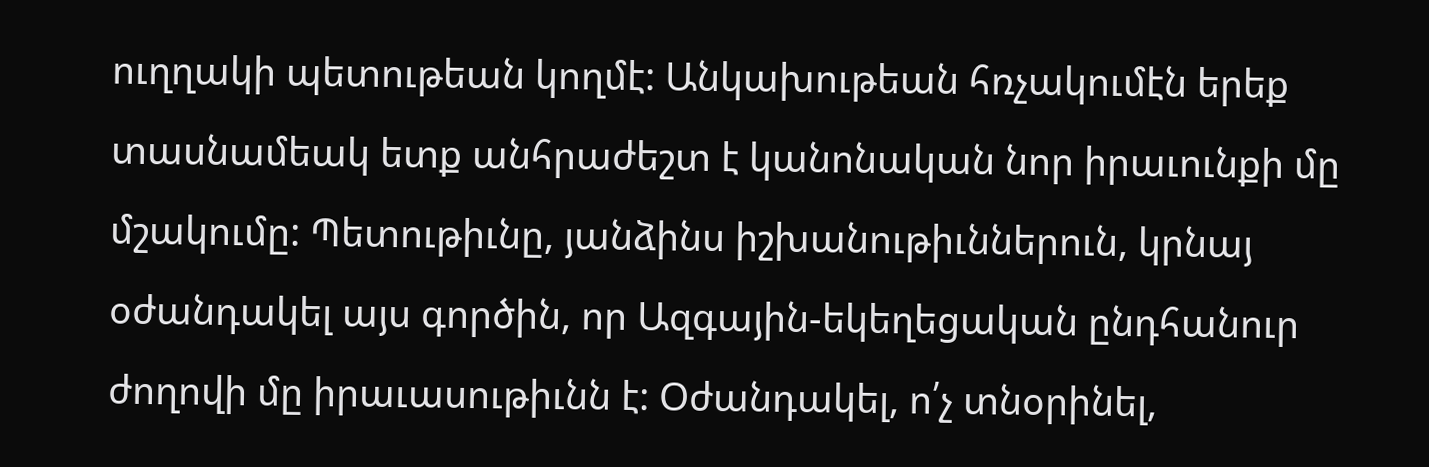ուղղակի պետութեան կողմէ: Անկախութեան հռչակումէն երեք տասնամեակ ետք անհրաժեշտ է կանոնական նոր իրաւունքի մը մշակումը: Պետութիւնը, յանձինս իշխանութիւններուն, կրնայ օժանդակել այս գործին, որ Ազգային-եկեղեցական ընդհանուր ժողովի մը իրաւասութիւնն է: Օժանդակել, ո՛չ տնօրինել,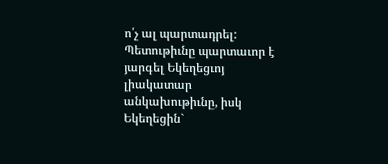ո՛չ ալ պարտադրել: Պետութիւնը պարտաւոր է յարգել Եկեղեցւոյ լիակատար անկախութիւնը, իսկ Եկեղեցին`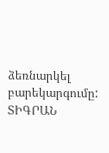ձեռնարկել բարեկարգումը:
ՏԻԳՐԱՆ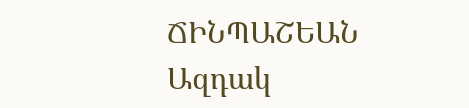ՃԻՆՊԱՇԵԱՆ
Ազդակ